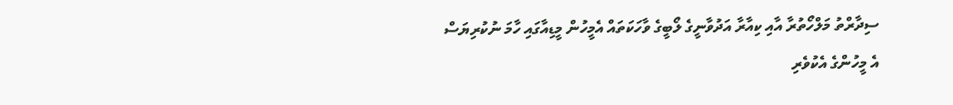ސިދާރްތު މަލްހޯތުރާ އާއި ކިއާރާ އަދުވާނީގެ ލޯބީގެ ވާހަކަތައް އެމީހުން މީޑިއާގައި ހާމަ ނުކުރިޔަސް އެ މީހުންގެ އެކުވެރި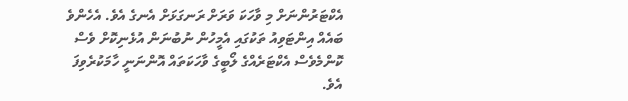އެކްޓަރުންނަށް މި ވާހަކަ ވަރަށް ރަނގަޅަށް އެނގެ އެވެ. އެހެންވެ ބައެއް އިންޓަވިއު ތަކުގައި އެމީހުން ނުބުނަން އުޅެނިކޮށް ވެސް ކޮންމެވެސް އެކްޓަރެއްގެ ލޯބީގެ ވާހަކަތައް އޮންނަނީ ހާމަކުރެވިފަ އެވެ.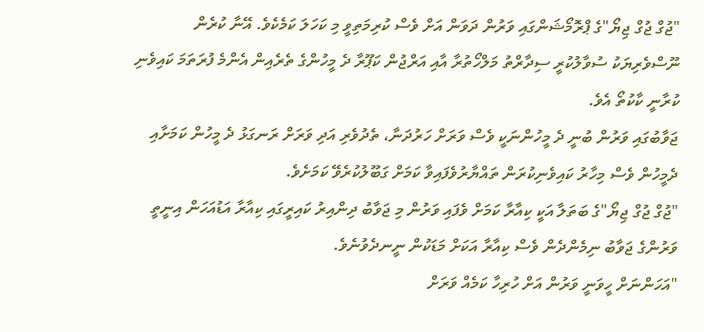"ޖުގް ޖުގް ޖިޔޯ"ގެ ޕްރޮމޯޝަންގައި ވަރުން ދަވަން އަށް ވެސް ކުރިމަތިވީ މި ކަހަލަ ކަމެކެވެ. އޭނާ ކުރެން ނޫސްވެރިޔަކު ސުވާލުކުރީ ސިދާރްތު މަލްހޯތުރާ އާއި އަރްޖުން ކަޕޫރާ ދެ މީހުންގެ ތެރެއިން އެންމެ ފުރަތަމަ ކައިވެނި ކުރާނީ ކާކުތޯ އެވެ.
ޖަވާބުގައި ވަރުން ބުނީ ދެ މީހުންނަކީ ވެސް ވަރަށް ހަރުދަނާ، ތެދުވެރި އަދި ވަރަށް ރަނގަޅު ދެ މީހުން ކަމަށާއި ދެމީހުން ވެސް މިހާރު ކައިވެނިކުރަން ތައްޔާރުވެފައިވާ ކަމަށް ގަބޫލުކުރެވޭ ކަމަށެވެ.
"ޖުގް ޖުގް ޖިޔޯ"ގެ ބަތަލާ އަކީ ކިއާރާ ކަމަށް ވެފައި ވަރުން މި ޖަވާބު ދިންއިރު ކައިރީގައި ކިއާރާ އަޑުއަހަން އިނީތީ ވަރުންގެ ޖަވާބު ނިމެންދެން ވެސް ކިއާރާ އަކަށް މަޑަކުން ނީނދެވުނެވެ.
"އަހަންނަށް ހީވަނީ ވަރުން އަށް ހުރިހާ ކަމެއް ވަރަށް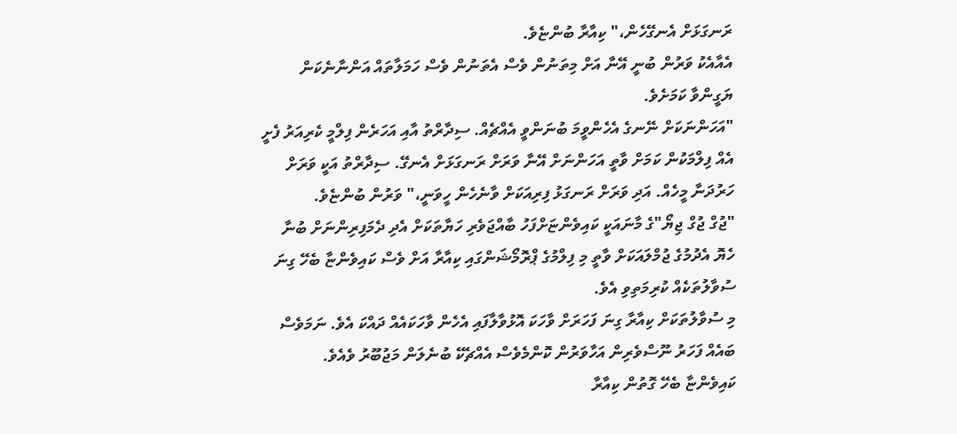ރަނގަޅަށް އެނގޭހެން،" ކިއާރާ ބުންޏެވެ.
އެއާއެކު ވަރުން ބުނީ އޭނާ އަށް މިތަނުން ވެސް އެތަނުން ވެސް ހަމަލާތައް އަންނާނެކަން ޔަގީންވާ ކަމަށެވެ.
"އަހަންނަކަށް ނޭނގެ އެހެންވީމަ ބުނަންވީ އެއްޗެއް. ސިދާރްތު އާއި އަހަރެން ފިލްމީ ކެރިއަރު ފެށީ އެއް ފިލްމަކުން ކަމަށް ވާތީ އަހަންނަށް އޭނާ ވަރަށް ރަނގަޅަށް އެނގޭ. ސިދާރްތު އަކީ ވަރަށް ހަރުދަނާ މީހެއް. އަދި ވަރަށް ރަނގަޅު ފިރިއަކަށް ވާނެހެން ހީވަނީ،" ވަރުން ބުންޏެވެ.
"ޖުގް ޖުގް ޖިޔޯ"ގެ މާނައަކީ ކައިވެންޏަށްފަހު ބާއްޖަވެރި ހަޔާތަކަށް އެދި ދެމަފިރިންނަށް ބުނާ ހެޔޮ އެދުމުގެ ޖުމްލައަކަށް ވާތީ މި ފިލްމުގެ ޕްރޮމޯޝަންގައި ކިއާރާ އަށް ވެސް ކައިވެންޏާ ބެހޭ ގިނަ ސުވާލުތަކެއް ކުރިމަތިވި އެވެ.
މި ސުވާލުތަކަށް ކިއާރާ ގިނަ ފަހަރަށް ވާހަކަ އޮޅުވާލާފައި އެހެން ވާހަކައެއް ދައްކަ އެވެ. ނަމަވެސް ބައެއް ފަހަރު ނޫސްވެރިން އަހާވަރުން ކޮންމެވެސް އެއްޗެކޭ ބުނެލަން މަޖުބޫރު ވެއެވެ.
ކައިވެންޏާ ބެހޭ ގޮތުން ކިއާރާ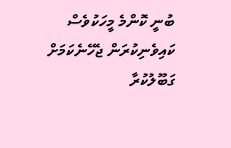ބުނީ ކޮންމެ މީހަކުވެސް ކައިވެނިކުރަން ޖެހޭނެކަމަށް ގަބޫލުކުރާ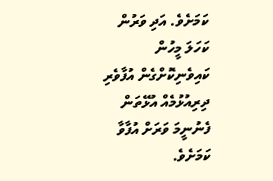ކަމަށެވެ. އަދި ވަރުން ކަހަލަ މީހުން ކައިވެނިކޮށްގެން އުފާވެރި ދިރިއުޅުމެއް އުޅޭތަން ފެނުނީމަ ވަރަށް އުފާވާ ކަމަށެވެ.